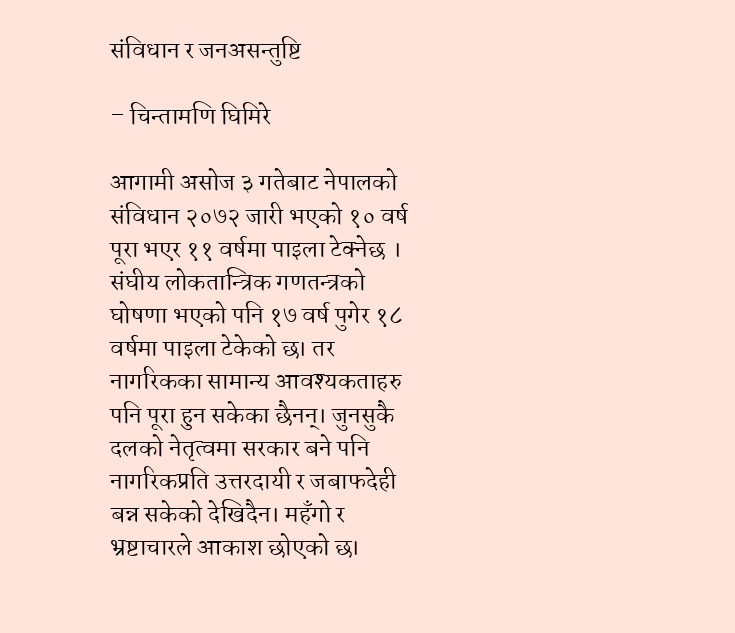संविधान र जनअसन्तुष्टि

– चिन्तामणि घिमिरे

आगामी असोज ३ गतेबाट नेपालको संविधान २०७२ जारी भएको १० वर्ष पूरा भएर ११ वर्षमा पाइला टेक्नेछ । संघीय लोकतान्त्रिक गणतन्त्रको घोषणा भएको पनि १७ वर्ष पुगेर १८ वर्षमा पाइला टेकेको छ। तर नागरिकका सामान्य आवश्यकताहरु पनि पूरा हुन सकेका छैनन्। जुनसुकै दलको नेतृत्वमा सरकार बने पनि नागरिकप्रति उत्तरदायी र जबाफदेही बन्न सकेको देखिदैन। महँगो र भ्रष्टाचारले आकाश छोएको छ।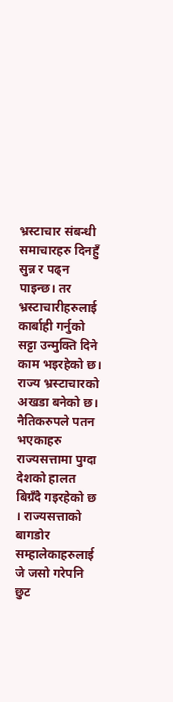भ्रस्टाचार संबन्धी समाचारहरु दिनहुँ सुन्न र पढ्न पाइन्छ। तर भ्रस्टाचारीहरुलाई कार्बाही गर्नुको सट्टा उन्मुक्ति दिने काम भइरहेको छ। राज्य भ्रस्टाचारको अखडा बनेको छ। नैतिकरुपले पतन भएकाहरु राज्यसत्तामा पुग्दा देशको हालत बिग्रँदै गइरहेको छ । राज्यसत्ताको बागडोर सम्हालेकाहरुलाई जे जसो गरेपनि छुट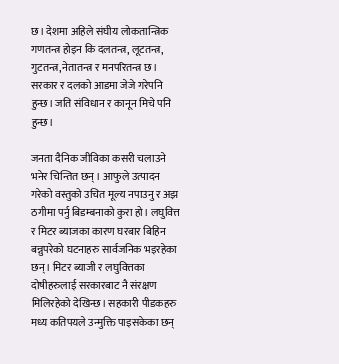छ। देशमा अहिले संघीय लोकतान्त्रिक गणतन्त्र होइन कि दलतन्त्र, लूटतन्त्र, गुटतन्त्र,नेतातन्त्र र मनपरितन्त्र छ। सरकार र दलको आडमा जेजे गरेपनि हुन्छ। जति संविधान र कानून मिचे पनि हुन्छ।

जनता दैनिक जीविका कसरी चलाउने भनेर चिन्तित छन् । आफुले उत्पादन गरेको वस्तुको उचित मूल्य नपाउनु र अझ ठगीमा पर्नु बिडम्बनाको कुरा हो। लघुवित्त र मिटर ब्याजका कारण घरबार बिहिन बन्नुपरेको घटनाहरु सार्वजनिक भइरहेका छन्। मिटर ब्याजी र लघुवित्तका दोषीहरुलाई सरकारबाट नै संरक्षण मिलिरहेको देखिन्छ। सहकारी पीडकहरु मध्य कतिपयले उन्मुक्ति पाइसकेका छन्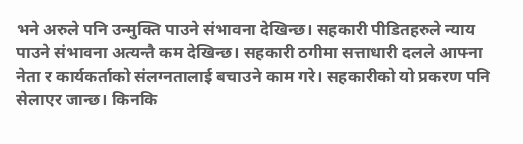भने अरुले पनि उन्मुक्ति पाउने संभावना देखिन्छ। सहकारी पीडितहरुले न्याय पाउने संभावना अत्यन्तै कम देखिन्छ। सहकारी ठगीमा सत्ताधारी दलले आफ्ना नेता र कार्यकर्ताको संलग्नतालाई बचाउने काम गरे। सहकारीको यो प्रकरण पनि सेलाएर जान्छ। किनकि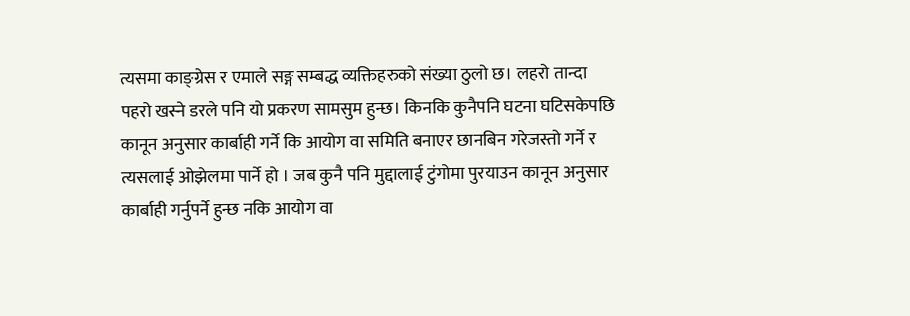त्यसमा काङ्ग्रेस र एमाले सङ्ग सम्बद्ध व्यक्तिहरुको संख्या ठुलो छ। लहरो तान्दा पहरो खस्ने डरले पनि यो प्रकरण सामसुम हुन्छ। किनकि कुनैपनि घटना घटिसकेपछि कानून अनुसार कार्बाही गर्ने कि आयोग वा समिति बनाएर छानबिन गरेजस्तो गर्ने र त्यसलाई ओझेलमा पार्ने हो । जब कुनै पनि मुद्दालाई टुंगोमा पुरयाउन कानून अनुसार कार्बाही गर्नुपर्ने हुन्छ नकि आयोग वा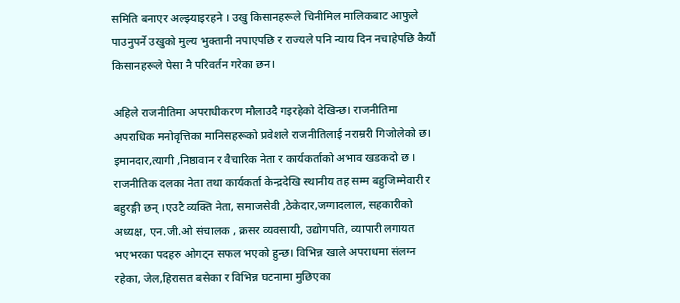समिति बनाएर अल्झ्याइरहने । उखु किसानहरूले चिनीमिल मालिकबाट आफुले पाउनुपर्ने उखुको मुल्य भुक्तानी नपाएपछि र राज्यले पनि न्याय दिन नचाहेपछि कैयौं किसानहरूले पेसा नै परिवर्तन गरेका छन।

अहिले राजनीतिमा अपराधीकरण मौलाउदै गइरहेको देखिन्छ। राजनीतिमा अपराधिक मनोवृत्तिका मानिसहरूको प्रवेशले राजनीतिलाई नराम्ररी गिजोलेको छ। इमानदार,त्यागी ,निष्ठावान र वैचारिक नेता र कार्यकर्ताको अभाव खडकदो छ । राजनीतिक दलका नेता तथा कार्यकर्ता केन्द्रदेखि स्थानीय तह सम्म बहुजिम्मेवारी र बहुरङ्गी छन् ।एउटै व्यक्ति नेता, समाजसेवी ,ठेकेदार,जग्गादलाल, सहकारीको अध्यक्ष, एन.जी.ओ संचालक , क्रसर व्यवसायी, उद्योगपति, व्यापारी लगायत भएभरका पदहरु ओगट्न सफल भएको हुन्छ। विभिन्न खाले अपराधमा संलग्न रहेका, जेल,हिरासत बसेका र विभिन्न घटनामा मुछिएका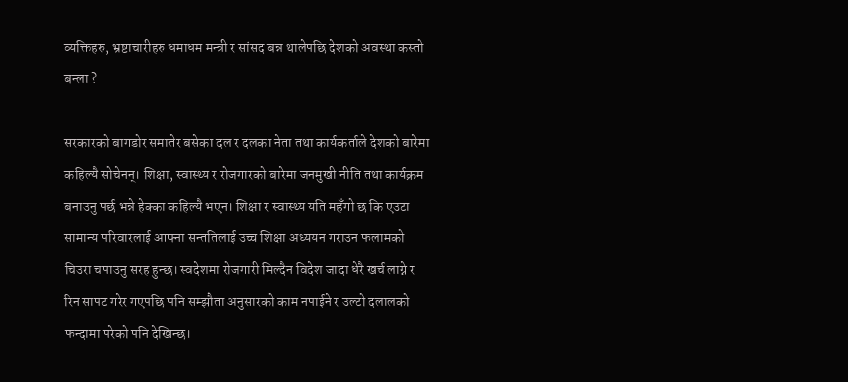व्यक्तिहरु, भ्रष्टाचारीहरु धमाधम मन्त्री र सांसद बन्न थालेपछि देशको अवस्था कस्तो बन्ला ?

सरकारको बागडोर समातेर बसेका दल र दलका नेता तथा कार्यकर्ताले देशको बारेमा कहिल्यै सोचेनन्। शिक्षा, स्वास्थ्य र रोजगारको बारेमा जनमुखी नीति तथा कार्यक्रम बनाउनु पर्छ भन्ने हेक्का कहिल्यै भएन। शिक्षा र स्वास्थ्य यति महँगो छ कि एउटा सामान्य परिवारलाई आफ्ना सन्ततिलाई उच्च शिक्षा अध्ययन गराउन फलामको चिउरा चपाउनु सरह हुन्छ। स्वदेशमा रोजगारी मिल्दैन विदेश जादा धेरै खर्च लाग्ने र रिन सापट गरेर गएपछि पनि सम्झौता अनुसारको काम नपाईने र उल्टो दलालको फन्दामा परेको पनि देखिन्छ।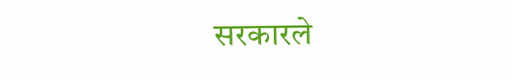सरकारले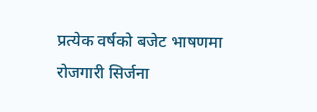प्रत्येक वर्षको बजेट भाषणमा रोजगारी सिर्जना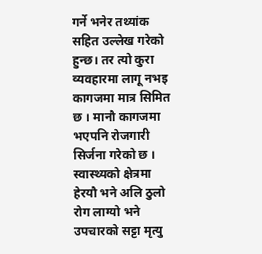गर्ने भनेर तथ्यांक सहित उल्लेख गरेको हुन्छ। तर त्यो कुरा व्यवहारमा लागू नभइ कागजमा मात्र सिमित छ । मानौ कागजमा भएपनि रोजगारी सिर्जना गरेको छ । स्वास्थ्यको क्षेत्रमा हेरयौ भने अलि ठुलो रोग लाग्यो भने उपचारको सट्टा मृत्यु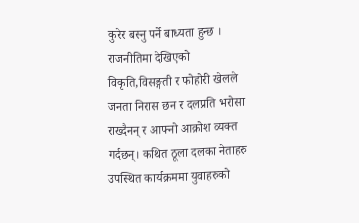कुरेर बस्नु पर्ने बाध्यता हुन्छ ।
राजनीतिमा देखिएको विकृति,विसङ्गती र फोहोरी खेलले जनता निरास छन र दलप्रति भरोसा राख्दैनन् र आफ्नो आक्रोश व्यक्त गर्दछन्। कथित ठूला दलका नेताहरु उपस्थित कार्यक्रममा युवाहरुको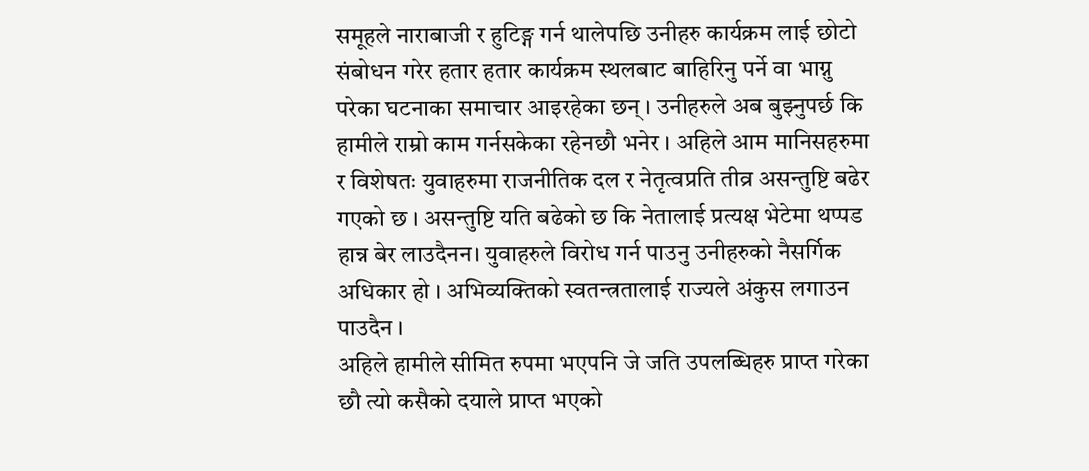समूहले नाराबाजी र हुटिङ्ग गर्न थालेपछि उनीहरु कार्यक्रम लाई छोटो संबोधन गरेर हतार हतार कार्यक्रम स्थलबाट बाहिरिनु पर्ने वा भाग्नु परेका घटनाका समाचार आइरहेका छन् । उनीहरुले अब बुझ्नुपर्छ कि हामीले राम्रो काम गर्नसकेका रहेनछौ भनेर । अहिले आम मानिसहरुमा र विशेषतः युवाहरुमा राजनीतिक दल र नेतृत्वप्रति तीव्र असन्तुष्टि बढेर गएको छ । असन्तुष्टि यति बढेको छ कि नेतालाई प्रत्यक्ष भेटेमा थप्पड हान्न बेर लाउदैनन। युवाहरुले विरोध गर्न पाउनु उनीहरुको नैसर्गिक अधिकार हो । अभिव्यक्तिको स्वतन्त्रतालाई राज्यले अंकुस लगाउन पाउदैन ।
अहिले हामीले सीमित रुपमा भएपनि जे जति उपलब्धिहरु प्राप्त गरेका छौ त्यो कसैको दयाले प्राप्त भएको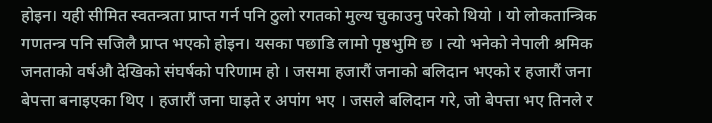होइन। यही सीमित स्वतन्त्रता प्राप्त गर्न पनि ठुलो रगतको मुल्य चुकाउनु परेको थियो । यो लोकतान्त्रिक गणतन्त्र पनि सजिलै प्राप्त भएको होइन। यसका पछाडि लामो पृष्ठभुमि छ । त्यो भनेको नेपाली श्रमिक जनताको वर्षऔ देखिको संघर्षको परिणाम हो । जसमा हजारौं जनाको बलिदान भएको र हजारौं जना बेपत्ता बनाइएका थिए । हजारौं जना घाइते र अपांग भए । जसले बलिदान गरे, जो बेपत्ता भए तिनले र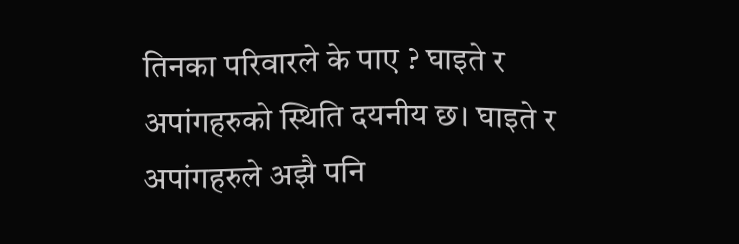तिनका परिवारले के पाए ? घाइते र अपांगहरुको स्थिति दयनीय छ। घाइते र अपांगहरुले अझै पनि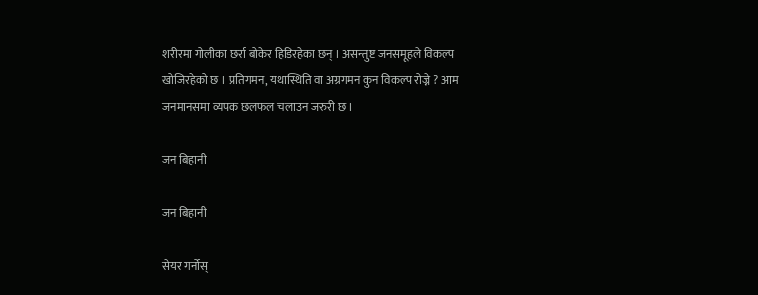शरीरमा गोलीका छर्रा बोकेर हिडिरहेका छन् । असन्तुष्ट जनसमूहले विकल्प खोजिरहेको छ । प्रतिगमन, यथास्थिति वा अग्रगमन कुन विकल्प रोज्ने ? आम जनमानसमा व्यपक छलफल चलाउन जरुरी छ ।

जन बिहानी

जन बिहानी

सेयर गर्नोस्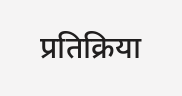प्रतिक्रिया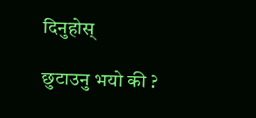दिनुहोस्

छुटाउनु भयो की ?